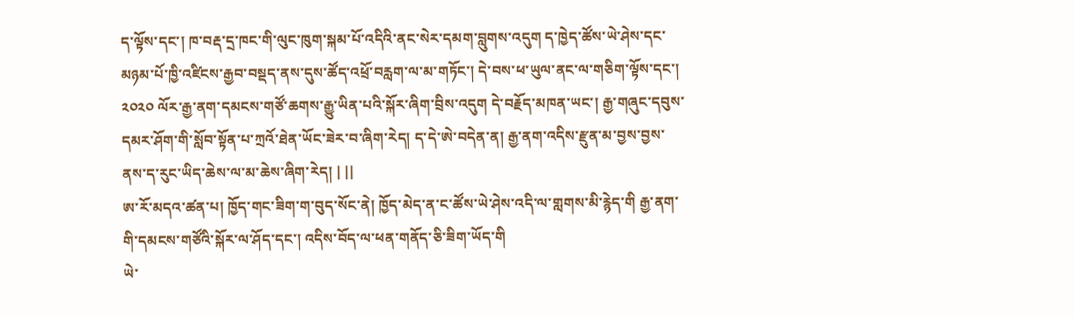ད་ལྟོས་དང་། ཁ་བརྡ་དྲ་ཁང་གི་ལུང་ཁུག་སྐམ་པོ་འདིའི་ནང་སེར་དམག་བླུགས་འདུག ད་ཁྱེད་ཚོས་ཡེ་ཤེས་དང་མཉམ་པོ་ཁྱི་འཛིངས་རྒྱབ་བསྡད་ནས་དུས་ཚོད་འཕྲོ་བརླག་ལ་མ་གཏོང་། དེ་བས་ཕ་ཡུལ་ནང་ལ་གཅིག་ལྟོས་དང་། ༢༠༢༠ ལོར་རྒྱ་ནག་དམངས་གཙོ་ཆགས་རྒྱུ་ཡིན་པའི་སྐོར་ཞིག་བྲིས་འདུག དེ་བརྗོད་མཁན་ཡང་། རྒྱ་གཞུང་དབུས་དམར་ཤོག་གི་སློབ་སྟོན་པ་ཀྲའོ་ཐེན་ཡོང་ཟེར་བ་ཞིག་རེད། ད་དེ་ཨེ་བདེན་ན། རྒྱ་ནག་འདིས་རྫུན་མ་བྱས་བྱས་ནས་ད་རུང་ཡིད་ཆེས་ལ་མ་ཆེས་ཞིག་རེད། | ||
ཨ་རོ་མདའ་ཚན་པ། ཁྱོད་གང་ཟིག་ག་བུད་སོང་ནེ། ཁྱོད་མེད་ན་ང་ཚོས་ཡེ་ཤེས་འདི་ལ་གླགས་མི་རྙེད་གི རྒྱ་ནག་གི་དམངས་གཙོའི་སྐོར་ལ་ཤོད་དང་། འདིས་བོད་ལ་ཕན་གནོད་ཅི་ཟིག་ཡོད་གི
ཡེ་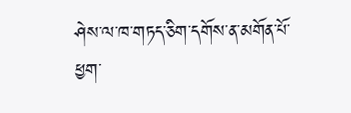ཤེས་ལ་ཁ་གཏད་ཅིག་དགོས་ན་མགོན་པོ་ཕྱག་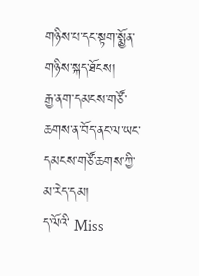གཉིས་པ་དང་སྟག་སྨྱོན་གཉིས་སྐད་ཐོངས།
རྒྱ་ནག་དམངས་གཙོ་ཆགས་ན་བོད་ནང་ལ་ཡང་དམངས་གཙོ་ཆགས་ཀྱི་མ་རེད་དམ།
ད་ལོའི་ Miss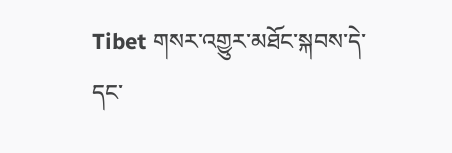Tibet གསར་འགྱུར་མཐོང་སྐབས་དེ་དང་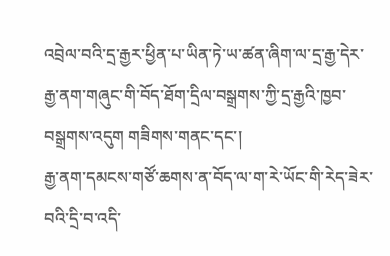འབྲེལ་བའི་དྲ་རྒྱར་ཕྱིན་པ་ཡིན་ཏེ་ཡ་ཚན་ཞིག་ལ་དྲ་རྒྱ་དེར་རྒྱ་ནག་གཞུང་གི་བོད་ཐོག་དྲིལ་བསྒྲགས་ཀྱི་དྲ་རྒྱའི་ཁྱབ་བསྒྲགས་འདུག གཟིགས་གནང་དང་།
རྒྱ་ནག་དམངས་གཙོ་ཆགས་ན་བོད་ལ་ག་རེ་ཡོང་གི་རེད་ཟེར་བའི་དྲི་བ་འདི་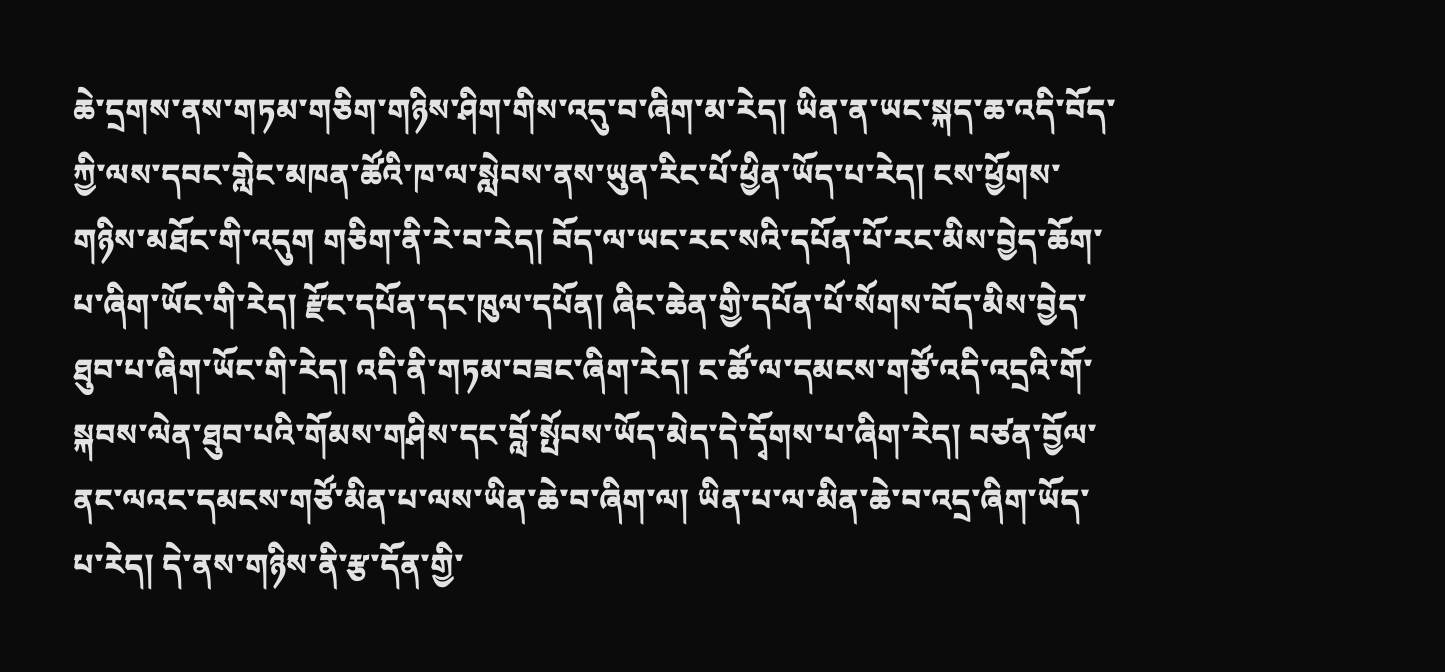ཆེ་དྲགས་ནས་གཏམ་གཅིག་གཉིས་ཤིག་གིས་འདུ་བ་ཞིག་མ་རེད། ཡིན་ན་ཡང་སྐད་ཆ་འདི་བོད་ཀྱི་ལས་དབང་གླེང་མཁན་ཚོའི་ཁ་ལ་སླེབས་ནས་ཡུན་རིང་པོ་ཕྱིན་ཡོད་པ་རེད། ངས་ཕྱོགས་གཉིས་མཐོང་གི་འདུག གཅིག་ནི་རེ་བ་རེད། བོད་ལ་ཡང་རང་སའི་དཔོན་པོ་རང་མིས་བྱེད་ཆོག་པ་ཞིག་ཡོང་གི་རེད། རྫོང་དཔོན་དང་ཁུལ་དཔོན། ཞིང་ཆེན་གྱི་དཔོན་པོ་སོགས་བོད་མིས་བྱེད་ཐུབ་པ་ཞིག་ཡོང་གི་རེད། འདི་ནི་གཏམ་བཟང་ཞིག་རེད། ང་ཚོ་ལ་དམངས་གཙོ་འདི་འདྲའི་གོ་སྐབས་ལེན་ཐུབ་པའི་གོམས་གཤིས་དང་བློ་སྤོབས་ཡོད་མེད་དེ་དྭོགས་པ་ཞིག་རེད། བཙན་བྱོལ་ནང་ལའང་དམངས་གཙོ་མིན་པ་ལས་ཡིན་ཆེ་བ་ཞིག་ལ། ཡིན་པ་ལ་མིན་ཆེ་བ་འདྲ་ཞིག་ཡོད་པ་རེད། དེ་ནས་གཉིས་ནི་རྩ་དོན་གྱི་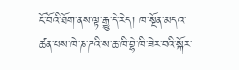ངོ་བོའི་ཐོག་ནས་ལྟ་རྒྱུ་དེ་རེད། ཁ་སྔོན་མདའ་ཚན་པས་ཁེ་ཎ་ཌའི་ས་ཆ་ཁི་བྷེ་ཁི་ཟེར་བའི་སྐོར་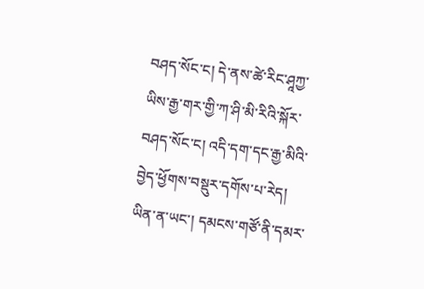བཤད་སོང་ང། དེ་ནས་ཚེ་རིང་ཤཱཀྱ་ཡིས་རྒྱ་གར་གྱི་ཀ་ཤི་མི་རིའི་སྐོར་བཤད་སོང་ང། འདི་དག་དང་རྒྱ་མིའི་བྱེད་ཕྱོགས་བསྡུར་དགོས་པ་རེད། ཡིན་ན་ཡང་། དམངས་གཙོ་ནི་དམར་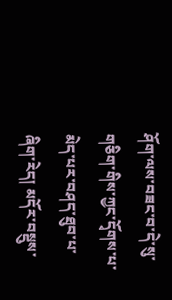ཤོག་ལས་བཟང་བ་དེ་སུ་གཅིག་གིས་ཀྱང་དྭོགས་པ་མེད་པར་བཤད་ཐུབ་པ་ཞིག་རེད། མདོར་བསྡུས་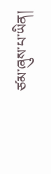ཙམ་ཞུས་པ་ཡིན།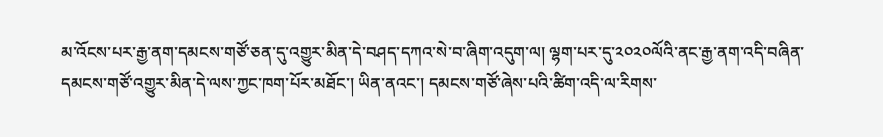མ་འོངས་པར་རྒྱ་ནག་དམངས་གཙོ་ཅན་དུ་འགྱུར་མིན་དེ་བཤད་དཀའ་སེ་བ་ཞིག་འདུག་ལ། ལྷག་པར་དུ་༢༠༢༠ལོའི་ནང་རྒྱ་ནག་འདི་བཞིན་དམངས་གཙོ་འགྱུར་མིན་དེ་ལས་ཀྱང་ཁག་པོར་མཐོང་། ཡིན་ནའང་། དམངས་གཙོ་ཞེས་པའི་ཚིག་འདི་ལ་རིགས་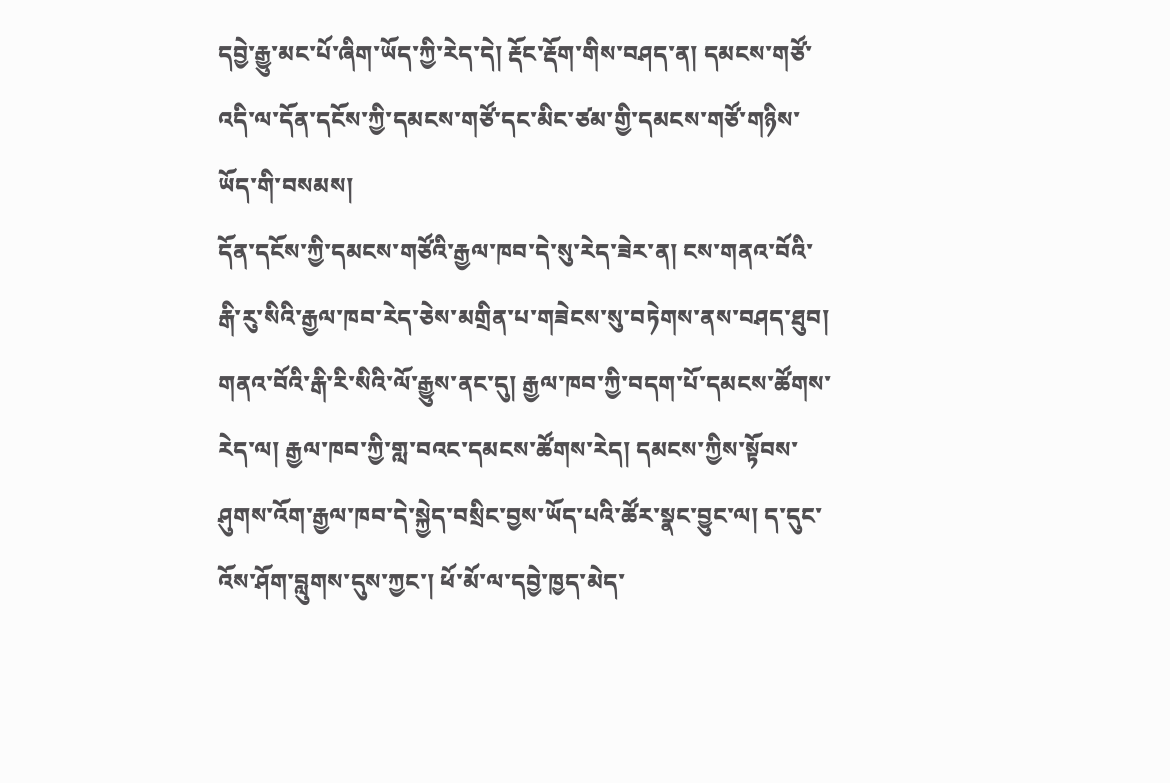དབྱེ་རྒྱུ་མང་པོ་ཞིག་ཡོད་ཀྱི་རེད་དེ། རྡོང་རྡོག་གིས་བཤད་ན། དམངས་གཙོ་འདི་ལ་དོན་དངོས་ཀྱི་དམངས་གཙོ་དང་མིང་ཙམ་གྱི་དམངས་གཙོ་གཉིས་ཡོད་གི་བསམས།
དོན་དངོས་ཀྱི་དམངས་གཙོའི་རྒྱལ་ཁབ་དེ་སུ་རེད་ཟེར་ན། ངས་གནའ་བོའི་རྒི་རུ་སིའི་རྒྱལ་ཁབ་རེད་ཅེས་མགྲིན་པ་གཟེངས་སུ་བཏེགས་ནས་བཤད་ཐུབ། གནའ་བོའི་རྒི་རི་སིའི་ལོ་རྒྱུས་ནང་དུ། རྒྱལ་ཁབ་ཀྱི་བདག་པོ་དམངས་ཚོགས་རེད་ལ། རྒྱལ་ཁབ་ཀྱི་གླ་བའང་དམངས་ཚོགས་རེད། དམངས་ཀྱིས་སྟོབས་ཤུགས་འོག་རྒྱལ་ཁབ་དེ་སྐྱེད་བསྲིང་བྱས་ཡོད་པའི་ཚོར་སྣང་བྱུང་ལ། ད་དུང་འོས་ཤོག་བླུགས་དུས་ཀྱང་། ཕོ་མོ་ལ་དབྱེ་ཁྱད་མེད་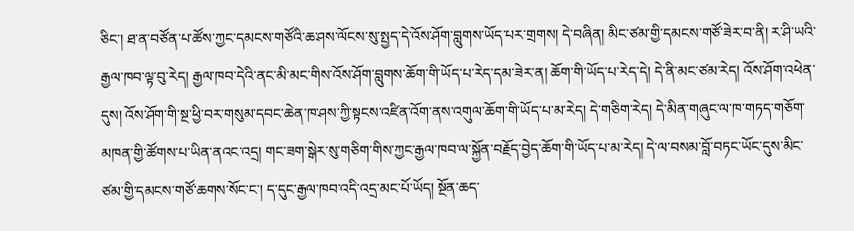ཅིང་། ཐ་ན་བཙོན་པ་ཚོས་ཀྱང་དམངས་གཙོའི་ཆ་ཤས་ལོངས་སུ་སྤྱད་དེ་འོས་ཤོག་བླུགས་ཡོད་པར་གྲགས། དེ་བཞིན། མིང་ཙམ་གྱི་དམངས་གཙོ་ཟེར་བ་ནི། ར་ཤི་ཡའི་རྒྱལ་ཁབ་ལྟ་བུ་རེད། རྒྱལ་ཁབ་དེའི་ནང་མི་མང་གིས་འོས་ཤོག་བླུགས་ཆོག་གི་ཡོད་པ་རེད་དམ་ཟེར་ན། ཆོག་གི་ཡོད་པ་རེད་དེ། དེ་ནི་མང་ཙམ་རེད། འོས་ཤོག་འཕེན་དུས། འོས་ཤོག་གི་སྔ་ཕྱི་བར་གསུམ་དབང་ཆེན་ཁ་ཤས་ཀྱི་སྟངས་འཛིན་འོག་ནས་འགུལ་ཆོག་གི་ཡོད་པ་མ་རེད། དེ་གཅིག་རེད། དེ་མིན་གཞུང་ལ་ཁ་གཏད་གཅོག་མཁན་གྱི་ཚོགས་པ་ཡིན་ནའང་འདྲ། གང་ཟག་སྒེར་སུ་གཅིག་གིས་ཀྱང་རྒྱལ་ཁབ་ལ་སྐྱོན་བརྗོད་བྱེད་ཆོག་གི་ཡོད་པ་མ་རེད། དེ་ལ་བསམ་བློ་བཏང་ཡོང་དུས་མིང་ཙམ་གྱི་དམངས་གཙོ་ཆགས་སོང་ང་། ད་དུང་རྒྱལ་ཁབ་འདི་འདྲ་མང་པོ་ཡོད། སྔོན་ཆད་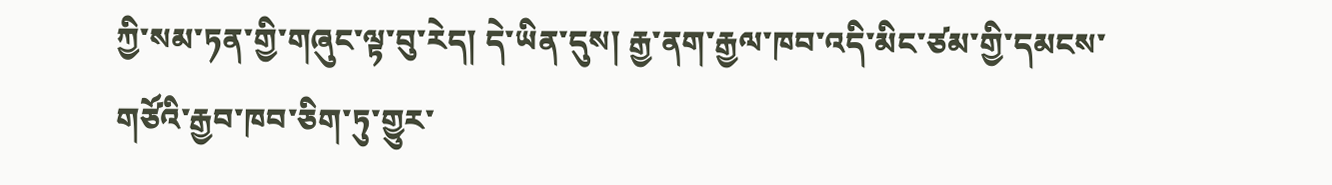ཀྱི་སམ་ཏན་གྱི་གཞུང་ལྟ་བུ་རེད། དེ་ཡིན་དུས། རྒྱ་ནག་རྒྱལ་ཁབ་འདི་མིང་ཙམ་གྱི་དམངས་གཙོའི་རྒྱབ་ཁབ་ཅིག་ཏུ་གྱུར་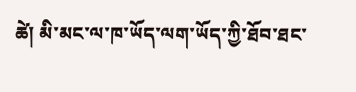ཚེ། མི་མང་ལ་ཁ་ཡོད་ལག་ཡོད་ཀྱི་ཐོབ་ཐང་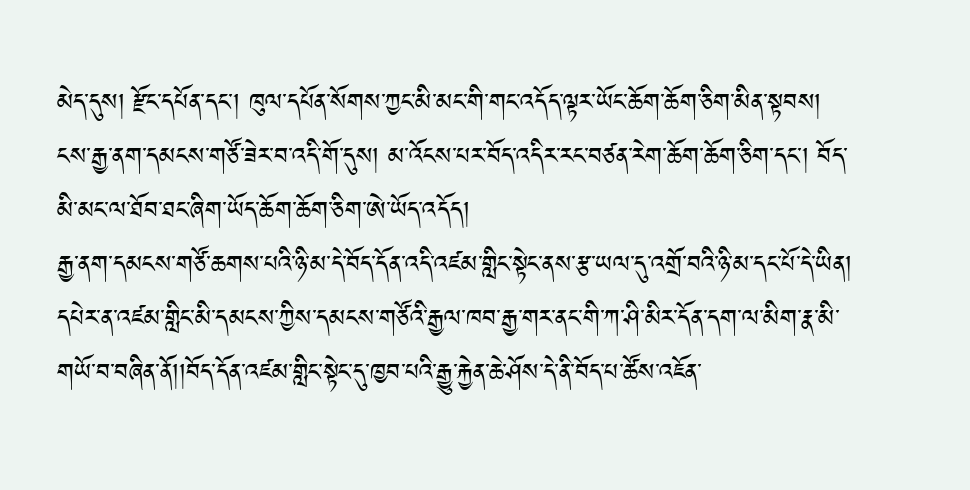མེད་དུས། རྫོང་དཔོན་དང་། ཁུལ་དཔོན་སོགས་ཀྱང་མི་མང་གི་གང་འདོད་ལྟར་ཡོང་ཆོག་ཆོག་ཅིག་མིན་སྟབས། ངས་རྒྱ་ནག་དམངས་གཙོ་ཟེར་བ་འདི་གོ་དུས། མ་འོངས་པར་བོད་འདིར་རང་བཙན་རེག་ཆོག་ཆོག་ཅིག་དང་། བོད་མི་མང་ལ་ཐོབ་ཐང་ཞིག་ཡོད་ཆོག་ཆོག་ཅིག་ཨེ་ཡོད་འདོད།
རྒྱ་ནག་དམངས་གཙོ་ཆགས་པའི་ཉི་མ་དེ་བོད་དོན་འདི་འཛམ་གླིང་སྟེང་ནས་རྩ་ཡལ་དུ་འགྲོ་བའི་ཉི་མ་དང་པོ་དེ་ཡིན། དཔེར་ན་འཛམ་གླིང་མི་དམངས་ཀྱིས་དམངས་གཙོའི་རྒྱལ་ཁབ་རྒྱ་གར་ནང་གི་ཀ་ཤི་མིར་དོན་དག་ལ་མིག་རྣ་མི་གཡོ་བ་བཞིན་ནོ།།བོད་དོན་འཛམ་གླིང་སྟེང་དུ་ཁྱབ་པའི་རྒྱུ་རྐྱེན་ཆེ་ཤོས་དེ་ནི་བོད་པ་ཚོས་འཇོན་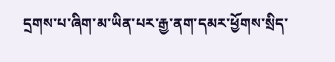དྲགས་པ་ཞིག་མ་ཡིན་པར་རྒྱ་ནག་དམར་ཕྱོགས་སྲིད་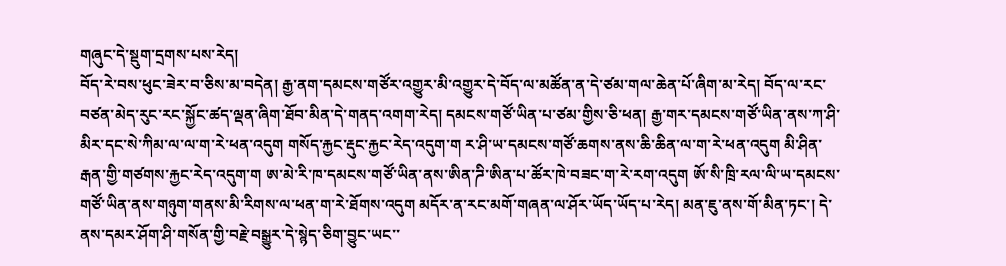གཞུང་དེ་སྡུག་དྲགས་པས་རེད།
བོད་རེ་བས་ཕུང་ཟེར་བ་ཅིས་མ་བདེན། རྒྱ་ནག་དམངས་གཙོར་འགྱུར་མི་འགྱུར་དེ་བོད་ལ་མཚོན་ན་དེ་ཙམ་གལ་ཆེན་པོ་ཞིག་མ་རེད། བོད་ལ་རང་བཙན་མེད་རུང་རང་སྐྱོང་ཚད་ལྡན་ཞིག་ཐོབ་མིན་དེ་གནད་འགག་རེད། དམངས་གཙོ་ཡིན་པ་ཙམ་གྱིས་ཅི་ཕན། རྒྱ་གར་དམངས་གཙོ་ཡིན་ནས་ཀ་ཤི་མིར་དང་སེ་ཀིམ་ལ་ལ་ག་རེ་ཕན་འདུག གསོད་རྐྱང་རྡུང་རྐྱང་རེད་འདུག་ག ར་ཤི་ཡ་དམངས་གཙོ་ཆགས་ནས་ཆི་ཆིན་ལ་ག་རེ་ཕན་འདུག མི་ཤིན་རྒན་གྱི་གཙགས་རྐྱང་རེད་འདུག་ག ཨ་མེ་རི་ཁ་དམངས་གཙོ་ཡིན་ནས་ཨིན་ཌི་ཨིན་པ་ཚོར་ཁེ་བཟང་ག་རེ་རག་འདུག ཨོ་སི་ཁྲི་རལ་ལི་ཡ་དམངས་གཙོ་ཡིན་ནས་གཉུག་གནས་མི་རིགས་ལ་ཕན་ག་རེ་ཐོགས་འདུག མདོར་ན་རང་མགོ་གཞན་ལ་ཤོར་ཡོད་ཡོད་པ་རེད། མན་ཇུ་ནས་གོ་མིན་ཏང་། དེ་ནས་དམར་ཤོག་ཤི་གསོན་གྱི་བརྗེ་བསྒྱུར་དེ་སྙེད་ཅིག་བྱུང་ཡང་་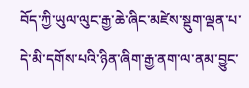བོད་ཀྱི་ཡུལ་ལུང་རྒྱ་ཆེ་ཞིང་མཛེས་སྡུག་ལྡན་པ་དེ་མི་དགོས་པའི་ཉིན་ཞིག་རྒྱ་ནག་ལ་ནམ་བྱུང་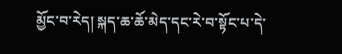མྱོང་བ་རེད། སྐད་ཆ་ཆོ་མེད་དང་རེ་བ་སྟོང་པ་དེ་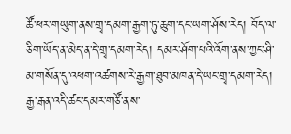ཚོ་ཕར་གཡུག་ནས་གྲྭ་དམག་རྒྱག་ཏུ་ཆུག་དང་ཡག་ཤོས་རེད། བོད་ལ་ཅིག་ཡོད་ན་མེད་ན་དེ་གྲྭ་དམག་རེད། དམར་ཤོག་པའི་འོག་ནས་ཀྱང་ཤི་མ་གསོན་དུ་འཕག་འཚགས་རེ་རྒྱག་ཐུབ་མཁན་དེ་ཡང་གྲྭ་དམག་རེད།
རྒྱ་རྒན་འདི་ཚང་དམར་གཙོ་ནས་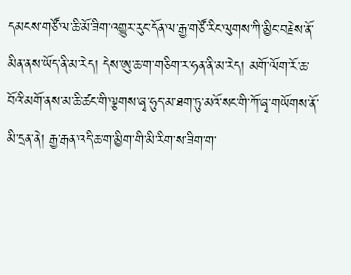དམངས་གཙོ་ལ་ཆི་མོ་ཟིག་འགྱུར་རུང་དོན་ལ་རྒྱ་གཙོ་རིང་ལུགས་ཀི་མྱིང་བརྗེས་ནོ་མིན་ནས་ཡོད་ནི་མ་རེད། དེས་ཨུ་ཆ་ག་གཅིག་ར་ཧན་ནི་མ་རེད། མགོ་ལོག་རོ་ཆ་བོའི་མགོ་ནས་མ་ཆི་ཚང་གི་ལྕགས་ཞྭ་ཧུད་མ་ཐག་ཏུ་མའོ་སང་གི་ཀོ་ཞྭ་གཡོགས་ནོ་མི་དྲན་ནེ། རྒྱ་རྒན་འདི་ཆ་ག་མྱིག་གི་མི་རིག་ས་ཟིག་ག་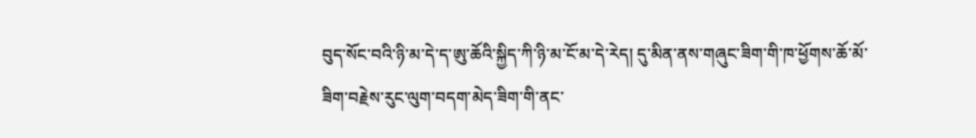བུད་སོང་བའི་ཉི་མ་དེ་ད་ཨུ་ཆོའི་སྐྱིད་ཀི་ཉི་མ་ངོ་མ་དེ་རེད། དུ་མིན་ནས་གཞུང་ཟིག་གི་ཁ་ཕྱོགས་ཆོ་མོ་ཟིག་བརྗེས་རུང་ལུག་བདག་མེད་ཟིག་གི་ནང་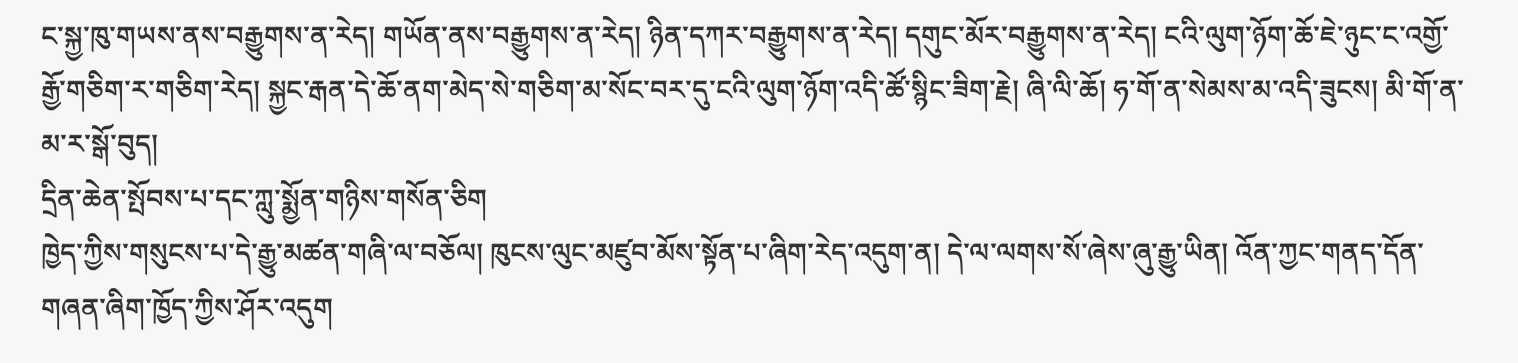ང་སྐྱ་ཁུ་གཡས་ནས་བརྒྱུགས་ན་རེད། གཡོན་ནས་བརྒྱུགས་ན་རེད། ཉིན་དཀར་བརྒྱུགས་ན་རེད། དགུང་མོར་བརྒྱུགས་ན་རེད། ངའི་ལུག་ཉོག་ཆོ་ཇེ་ཉུང་ང་འགྱོ་རྒྱོ་གཅིག་ར་གཅིག་རེད། སྐྱང་རྒན་དེ་ཆོ་ནག་མེད་སེ་གཅིག་མ་སོང་བར་དུ་ངའི་ལུག་ཉོག་འདི་ཚོ་སྙིང་ཟིག་རྗེ། ཞི་ལི་ཆོ། ཧ་གོ་ན་སེམས་མ་འདི་ཟུངས། མི་གོ་ན་མ་ར་སྒོ་བུད།
དྲིན་ཆེན་སྤོབས་པ་དང་ཀླུ་སྨྱོན་གཉིས་གསོན་ཅིག
ཁྱེད་ཀྱིས་གསུངས་པ་དེ་རྒྱུ་མཚན་གཞི་ལ་བཅོལ། ཁུངས་ལུང་མཛུབ་མོས་སྟོན་པ་ཞིག་རེད་འདུག་ན། དེ་ལ་ལགས་སོ་ཞེས་ཞུ་རྒྱུ་ཡིན། འོན་ཀྱང་གནད་དོན་གཞན་ཞིག་ཁྱོད་ཀྱིས་ཤོར་འདུག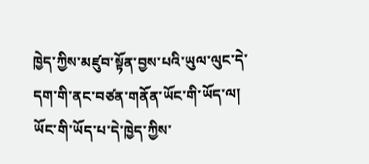ཁྱེད་ཀྱིས་མཛུབ་སྟོན་བྱས་པའི་ཡུལ་ལུང་དེ་དག་གི་ནང་བཙན་གནོན་ཡོང་གི་ཡོད་ལ། ཡོང་གི་ཡོད་པ་དེ་ཁྱེད་ཀྱིས་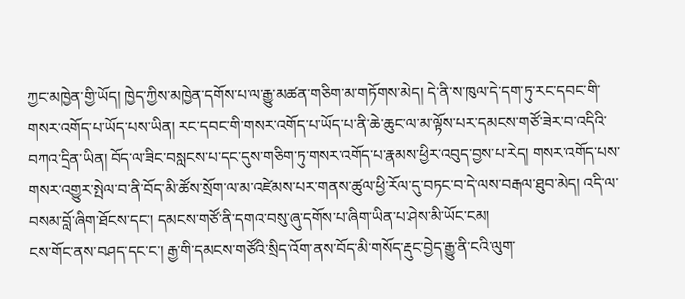ཀྱང་མཁྱེན་གྱི་ཡོད། ཁྱེད་ཀྱིས་མཁྱེན་དགོས་པ་ལ་རྒྱུ་མཚན་གཅིག་མ་གཏོགས་མེད། དེ་ནི་ས་ཁུལ་དེ་དག་ཏུ་རང་དབང་གི་གསར་འགོད་པ་ཡོད་པས་ཡིན། རང་དབང་གི་གསར་འགོད་པ་ཡོད་པ་ནི་ཆེ་ཆུང་ལ་མ་ལྟོས་པར་དམངས་གཙོ་ཟེར་བ་འདིའི་བཀའ་དྲིན་ཡིན། བོད་ལ་ཟིང་བསླངས་པ་དང་དུས་གཅིག་ཏུ་གསར་འགོད་པ་རྣམས་ཕྱིར་འབུད་བྱས་པ་རེད། གསར་འགོད་པས་གསར་འགྱུར་སྤེལ་བ་ནི་བོད་མི་ཚོས་སྲོག་ལ་མ་འཛེམས་པར་གནས་ཚུལ་ཕྱི་རོལ་དུ་བཏང་བ་དེ་ལས་བརྒལ་ཐུབ་མེད། འདི་ལ་བསམ་བློ་ཞིག་ཐོངས་དང་། དམངས་གཙོ་ནི་དགའ་བསུ་ཞུ་དགོས་པ་ཞིག་ཡིན་པ་ཤེས་མི་ཡོང་ངམ།
ངས་གོང་ནས་བཤད་དང་ང་། རྒྱ་གི་དམངས་གཙོའི་སྲིད་འོག་ནས་བོད་མི་གསོད་རྡུང་བྱེད་རྒྱུ་ནི་ངའི་ལུག་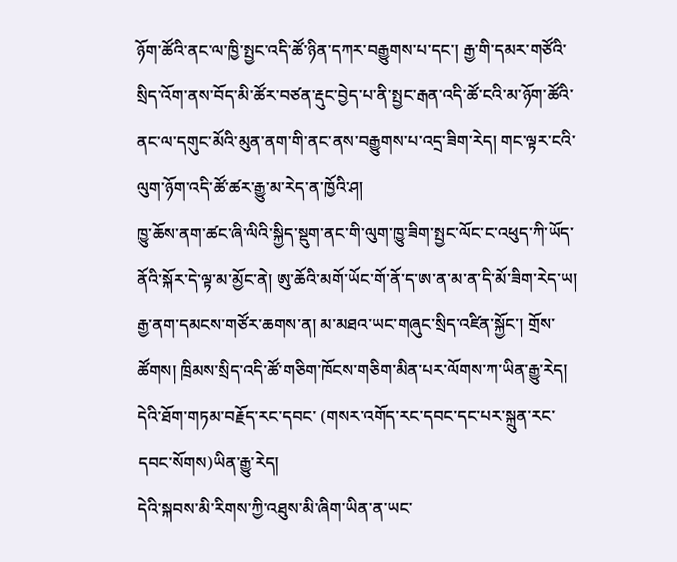ཉོག་ཚོའི་ནང་ལ་ཁྱི་སྤྱང་འདི་ཚོ་ཉིན་དཀར་བརྒྱུགས་པ་དང་། རྒྱ་གི་དམར་གཙོའི་སྲིད་འོག་ནས་བོད་མི་ཚོར་བཙན་རྡུང་བྱེད་པ་ནི་སྤྱང་རྒན་འདི་ཚོ་ངའི་མ་ཉོག་ཚོའི་ནང་ལ་དགུང་མོའི་མུན་ནག་གི་ནང་ནས་བརྒྱུགས་པ་འདྲ་ཟིག་རེད། གང་ལྟར་ངའི་ལུག་ཉོག་འདི་ཚོ་ཚར་རྒྱུ་མ་རེད་ན་ཁྱོའི་ཤ།
ཁྱུ་ཆོས་ནག་ཚང་ཞི་ལིའི་སྐྱིད་སྡུག་ནང་གི་ལུག་ཁྱུ་ཟིག་སྤྱང་ལོང་ང་འཕུད་ཀི་ཡོད་ནོའི་སྐོར་དེ་ལྟ་མ་མྱོང་ནེ། ཨུ་ཆོའི་མགོ་ཡོང་གོ་ནོ་ད་ཨ་ན་མ་ན་དི་མོ་ཟིག་རེད་ཡ།
རྒྱ་ནག་དམངས་གཙོར་ཆགས་ན། མ་མཐའ་ཡང་གཞུང་སྲིད་འཛིན་སྐྱོང་། གྲོས་ཚོགས། ཁྲིམས་སྲིད་འདི་ཚོ་གཅིག་ཁོངས་གཅིག་མིན་པར་ལོགས་ཀ་ཡིན་རྒྱུ་རེད། དེའི་ཐོག་གཏམ་བརྗོད་རང་དབང་ (གསར་འགོད་རང་དབང་དང་པར་སྐྲུན་རང་དབང་སོགས)ཡིན་རྒྱུ་རེད།
དེའི་སྐབས་མི་རིགས་ཀྱི་འཐུས་མི་ཞིག་ཡིན་ན་ཡང་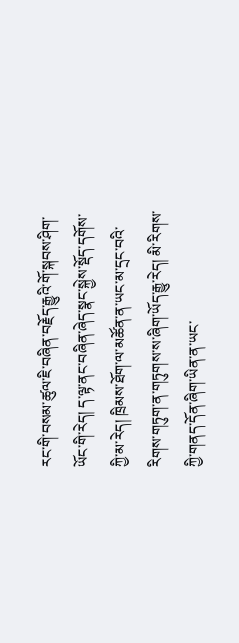རང་གི་བསམ་ཚུལ་ཇི་བཞིན་བརྗོད་རྒྱུའི་གོ་སྐབས་ཤིག་ཡོང་གི་རེད། ད་ལྟ་ནང་བཞིན་ཞེད་སྣང་སྐྱེས་སྡོད་དགོས་ཀྱི་མ་རེད། ཁྲིམས་ཐོག་ལ་མཚོན་ན་ཡང་མ་དྲང་བའི་རིགས་གཏུག་ན་གཏུགས་ས་ཞིག་ཡོད་རྒྱུ་རེད། མི་རིགས་ཀྱི་གནད་དོན་ཞིག་ཡིན་ན་ཡང་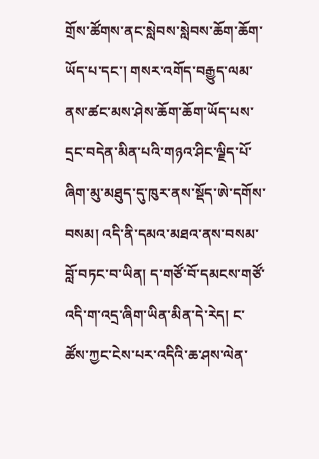གྲོས་ཚོགས་ནང་སླེབས་སླེབས་ཆོག་ཆོག་ཡོད་པ་དང་། གསར་འགོད་བརྒྱུད་ལམ་ནས་ཚང་མས་ཤེས་ཆོག་ཆོག་ཡོད་པས་དྲང་བདེན་མིན་པའི་གཉའ་ཤིང་ལྗིད་པོ་ཞིག་མུ་མཐུད་དུ་ཁུར་ནས་སྡོད་ཨེ་དགོས་བསམ། འདི་ནི་དམའ་མཐའ་ནས་བསམ་བློ་བཏང་བ་ཡིན། ད་གཙོ་བོ་དམངས་གཙོ་འདི་ག་འདྲ་ཞིག་ཡིན་མིན་དེ་རེད། ང་ཚོས་ཀྱང་ངེས་པར་འདིའི་ཆ་ཤས་ལེན་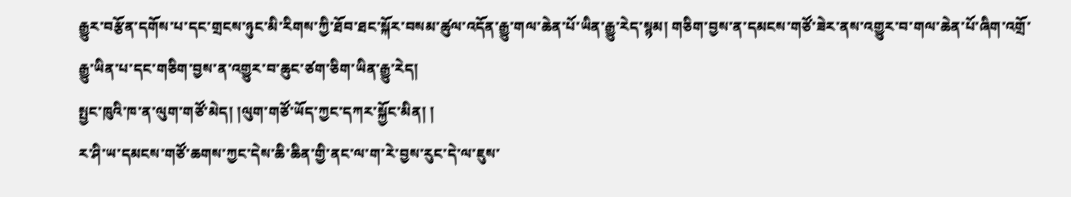རྒྱུར་བརྩོན་དགོས་པ་དང་གྲངས་ཉུང་མི་རིགས་ཀྱི་ཐོབ་ཐང་སྐོར་བསམ་ཚུལ་འདོན་རྒྱུ་གལ་ཆེན་པོ་ཡིན་རྒྱུ་རེད་སྙམ། གཅིག་བྱས་ན་དམངས་གཙོ་ཟེར་ནས་འགྱུར་བ་གལ་ཆེན་པོ་ཞིག་འགྲོ་རྒྱུ་ཡིན་པ་དང་གཅིག་བྱས་ན་འགྱུར་བ་ཆུང་ཙག་ཅིག་ཡིན་རྒྱུ་རེད།
སྤྱང་ཁུའི་ཁ་ན་ལུག་གཙོ་མེད། །ལུག་གཙོ་ཡོད་ཀྱང་དཀར་སྐྱོང་མིན། །
ར་ཤི་ཡ་དམངས་གཙོ་ཆགས་ཀྱང་དེས་ཆི་ཆིན་གྱི་ནང་ལ་ག་རེ་བྱས་རུང་དེ་ལ་ཇུས་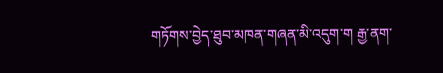གཏོགས་བྱེད་ཐུབ་མཁན་གཞན་མི་འདུག་ག རྒྱ་ནག་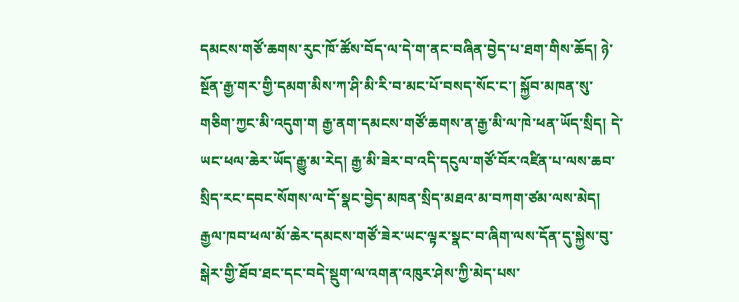དམངས་གཙོ་ཆགས་རུང་ཁོ་ཚོས་བོད་ལ་དེ་ག་ནང་བཞིན་བྱེད་པ་ཐག་གིས་ཆོད། ཉེ་སྔོན་རྒྱ་གར་གྱི་དམག་མིས་ཀ་ཤི་མི་རི་བ་མང་པོ་བསད་སོང་ང་། སྐྱོབ་མཁན་སུ་གཅིག་ཀྱང་མི་འདུག་ག རྒྱ་ནག་དམངས་གཙོ་ཆགས་ན་རྒྱ་མི་ལ་ཁེ་ཕན་ཡོད་སྲིད། དེ་ཡང་ཕལ་ཆེར་ཡོད་རྒྱུ་མ་རེད། རྒྱ་མི་ཟེར་བ་འདི་དངུལ་གཙོ་བོར་འཛིན་པ་ལས་ཆབ་སྲིད་རང་དབང་སོགས་ལ་དོ་སྣང་བྱེད་མཁན་སྲིད་མཐའ་མ་བཀག་ཙམ་ལས་མེད། རྒྱལ་ཁབ་ཕལ་མོ་ཆེར་དམངས་གཙོ་ཟེར་ཡང་ལྟར་སྣང་བ་ཞིག་ལས་དོན་དུ་སྐྱེས་བུ་སྒེར་གྱི་ཐོབ་ཐང་དང་བདེ་སྡུག་ལ་འགན་འཁུར་ཤེས་ཀྱི་མེད་པས་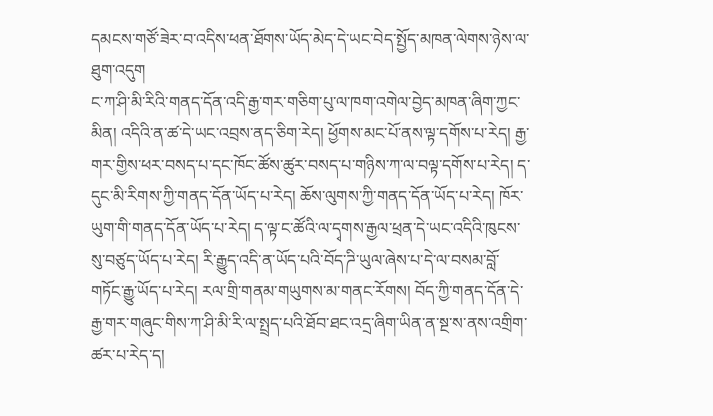དམངས་གཙོ་ཟེར་བ་འདིས་ཕན་ཐོགས་ཡོད་མེད་དེ་ཡང་བེད་སྤྱོད་མཁན་ལེགས་ཉེས་ལ་ཐུག་འདུག
ང་ཀ་ཤི་མི་རིའི་གནད་དོན་འདི་རྒྱ་གར་གཅིག་པུ་ལ་ཁག་འགེལ་བྱེད་མཁན་ཞིག་ཀྱང་མིན། འདིའི་ན་ཚ་དེ་ཡང་འབྲས་ནད་ཅིག་རེད། ཕྱོགས་མང་པོ་ནས་ལྟ་དགོས་པ་རེད། རྒྱ་གར་གྱིས་ཕར་བསད་པ་དང་ཁོང་ཚོས་ཚུར་བསད་པ་གཉིས་ཀ་ལ་བལྟ་དགོས་པ་རེད། ད་དུང་མི་རིགས་ཀྱི་གནད་དོན་ཡོད་པ་རེད། ཆོས་ལུགས་ཀྱི་གནད་དོན་ཡོད་པ་རེད། ཁོར་ཡུག་གི་གནད་དོན་ཡོད་པ་རེད། ད་ལྟ་ང་ཚོའི་ལ་དྭགས་རྒྱལ་ཕྲན་དེ་ཡང་འདིའི་ཁུངས་སུ་བཙུད་ཡོད་པ་རེད། རི་རྒྱུད་འདི་ན་ཡོད་པའི་བོད་ཌི་ཡུལ་ཞེས་པ་དེ་ལ་བསམ་བློ་གཏོང་རྒྱུ་ཡོད་པ་རེད། རལ་གྲི་གནམ་གཡུགས་མ་གནང་རོགས། བོད་ཀྱི་གནད་དོན་དེ་རྒྱ་གར་གཞུང་གིས་ཀ་ཤི་མི་རི་ལ་སྤྲད་པའི་ཐོབ་ཐང་འདྲ་ཞིག་ཡིན་ན་སྔ་ས་ནས་འགྲིག་ཚར་པ་རེད་ད།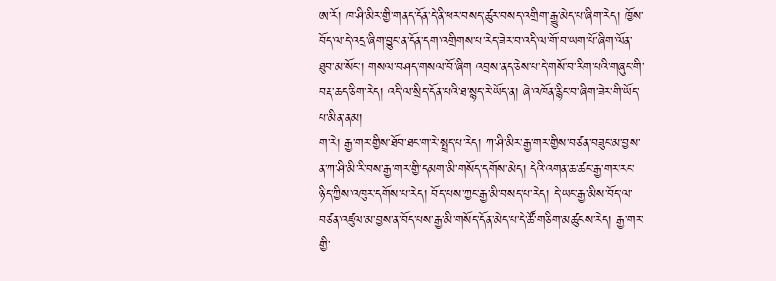ཨ་རོ། ཁ་ཤི་མིར་གྱི་གནད་དོན་དེ་ནི་ཕར་བསད་ཚུར་བསད་འགྲིག་རྒྱུ་མེད་པ་ཞིག་རེད། ཁྱོས་བོད་ལ་དེ་འདྲ་ཞིག་བྱུང་ན་དོན་དག་འགྲིགས་པ་རེད་ཟེར་བ་འདི་ལ་གོ་བ་ཡག་པོ་ཞིག་ལོན་ཐུབ་མ་སོང་། གསལ་བཤད་གསལ་བོ་ཞིག འབྲས་ནད་ཅེས་པ་དེ་གསོ་བ་རིག་པའི་གཞུང་གི་བརྡ་ཆད་ཅིག་རེད། འདི་ལ་སྲིད་དོན་པའི་ཐ་སྙད་རེ་ཡོད་ན། ཞེ་འཁོན་རྙིང་བ་ཞིག་ཟེར་གི་ཡོད་པ་མིན་ནམ།
ག་རེ། རྒྱ་གར་གྱིས་ཐོབ་ཐང་ག་རེ་སྤྲད་པ་རེད། ཀ་ཤི་མིར་རྒྱ་གར་གྱིས་བཙན་བཟུང་མ་བྱས་ན་ཀ་ཤི་མི་རི་བས་རྒྱ་གར་གྱི་དམག་མི་གསོད་དགོས་མེད། དེའི་འགན་ཆ་ཚང་རྒྱ་གར་རང་ཉིད་ཀྱིས་འཁུར་དགོས་པ་རེད། བོད་པས་ཀྱང་རྒྱ་མི་བསད་པ་རེད། དེ་ཡང་རྒྱ་མིས་བོད་ལ་བཙན་འཛུལ་མ་བྱས་ན་བོད་པས་རྒྱ་མི་གསོད་དོན་མེད་པ་དེ་ཚོ་གཅིག་མཚུངས་རེད། རྒྱ་གར་གྱི་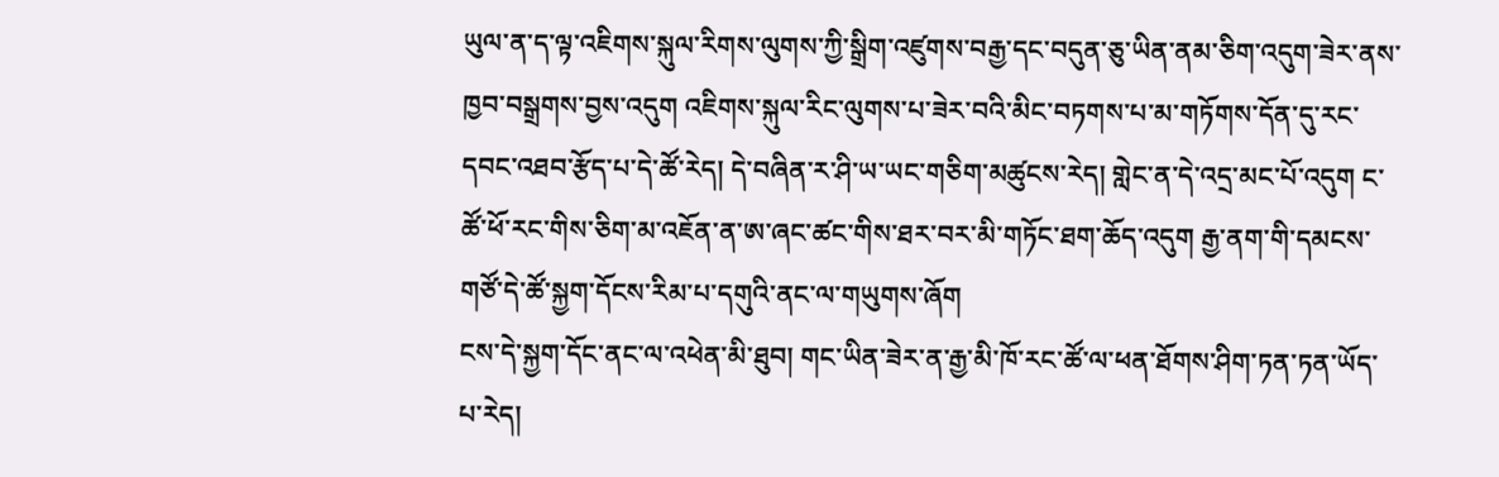ཡུལ་ན་ད་ལྟ་འཇིགས་སྐུལ་རིགས་ལུགས་ཀྱི་སྒྲིག་འཛུགས་བརྒྱ་དང་བདུན་ཅུ་ཡིན་ནམ་ཅིག་འདུག་ཟེར་ནས་ཁྱབ་བསྒྲགས་བྱས་འདུག འཇིགས་སྐུལ་རིང་ལུགས་པ་ཟེར་བའི་མིང་བཏགས་པ་མ་གཏོགས་དོན་དུ་རང་དབང་འཐབ་རྩོད་པ་དེ་ཚོ་རེད། དེ་བཞིན་ར་ཤི་ཡ་ཡང་གཅིག་མཚུངས་རེད། གླེང་ན་དེ་འདྲ་མང་པོ་འདུག ང་ཚོ་ཕོ་རང་གིས་ཅིག་མ་འཇོན་ན་ཨ་ཞང་ཚང་གིས་ཐར་བར་མི་གཏོང་ཐག་ཆོད་འདུག རྒྱ་ནག་གི་དམངས་གཙོ་དེ་ཚོ་སྐྱག་དོངས་རིམ་པ་དགུའི་ནང་ལ་གཡུགས་ཞོག
ངས་དེ་སྐྱག་དོང་ནང་ལ་འཕེན་མི་ཐུབ། གང་ཡིན་ཟེར་ན་རྒྱ་མི་ཁོ་རང་ཚོ་ལ་ཕན་ཐོགས་ཤིག་ཏན་ཏན་ཡོད་པ་རེད།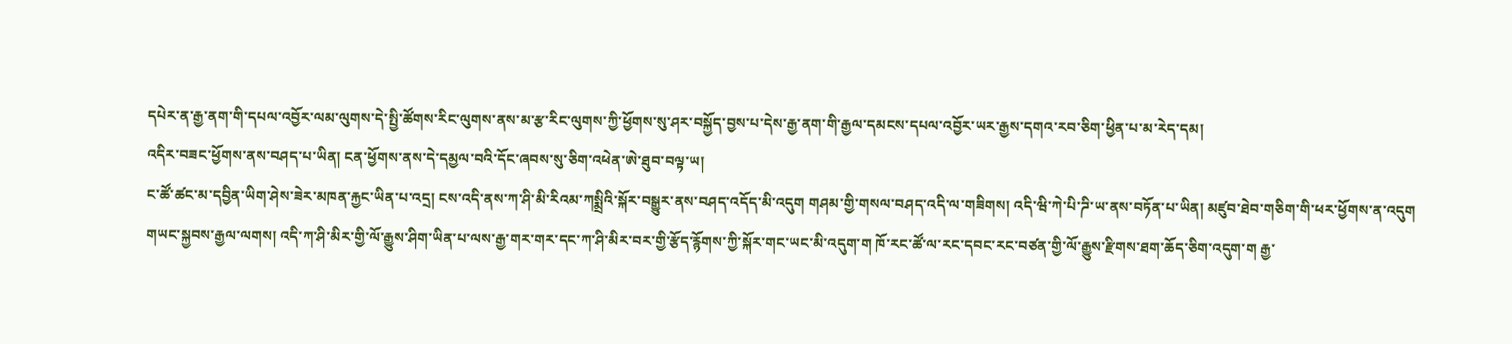དཔེར་ན་རྒྱ་ནག་གི་དཔལ་འབྱོར་ལམ་ལུགས་དེ་སྤྱི་ཚོགས་རིང་ལུགས་ནས་མ་རྩ་རིང་ལུགས་ཀྱི་ཕྱོགས་སུ་ཤར་བསྐྱོད་བྱས་པ་དེས་རྒྱ་ནག་གི་རྒྱལ་དམངས་དཔལ་འབྱོར་ཡར་རྒྱས་དགའ་རབ་ཅིག་ཕྱིན་པ་མ་རེད་དམ།
འདིར་བཟང་ཕྱོགས་ནས་བཤད་པ་ཡིན། ངན་ཕྱོགས་ནས་དེ་དམྱལ་བའི་དོང་ཞབས་སུ་ཅིག་འཕེན་ཨེ་ཐུབ་བལྟ་ཡ།
ང་ཚོ་ཚང་མ་དབྱིན་ཡིག་ཤེས་ཟེར་མཁན་རྐྱང་ཡིན་པ་འདྲ། ངས་འདི་ནས་ཀ་ཤི་མི་རིའམ་ཀསྨྲིའི་སྐོར་བསྒྱུར་ནས་བཤད་འདོད་མི་འདུག གཤམ་གྱི་གསལ་བཤད་འདི་ལ་གཟིགས། འདི་ཝི་ཀེ་པི་ཌི་ཡ་ནས་བཏོན་པ་ཡིན། མཛུབ་ཐེབ་གཅིག་གི་ཕར་ཕྱོགས་ན་འདུག
གཡང་སྐྱབས་རྒྱལ་ལགས། འདི་ཀ་ཤི་མིར་གྱི་ལོ་རྒྱུས་ཤིག་ཡིན་པ་ལས་རྒྱ་གར་གར་དང་ཀ་ཤི་མིར་བར་གྱི་རྩོད་རྙོགས་ཀྱི་སྐོར་གང་ཡང་མི་འདུག་ག ཁོ་རང་ཚོ་ལ་རང་དབང་རང་བཙན་གྱི་ལོ་རྒྱུས་རྫིགས་ཐག་ཆོད་ཅིག་འདུག་ག རྒྱ་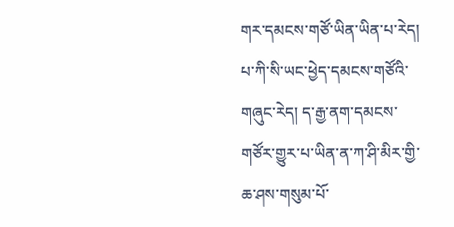གར་དམངས་གཙོ་ཡིན་ཡིན་པ་རེད། པ་ཀི་སི་ཡང་ཕྱེད་དམངས་གཙོའི་གཞུང་རེད། ད་རྒྱ་ནག་དམངས་གཙོར་གྱུར་པ་ཡིན་ན་ཀ་ཤི་མིར་གྱི་ཆ་ཤས་གསུམ་པོ་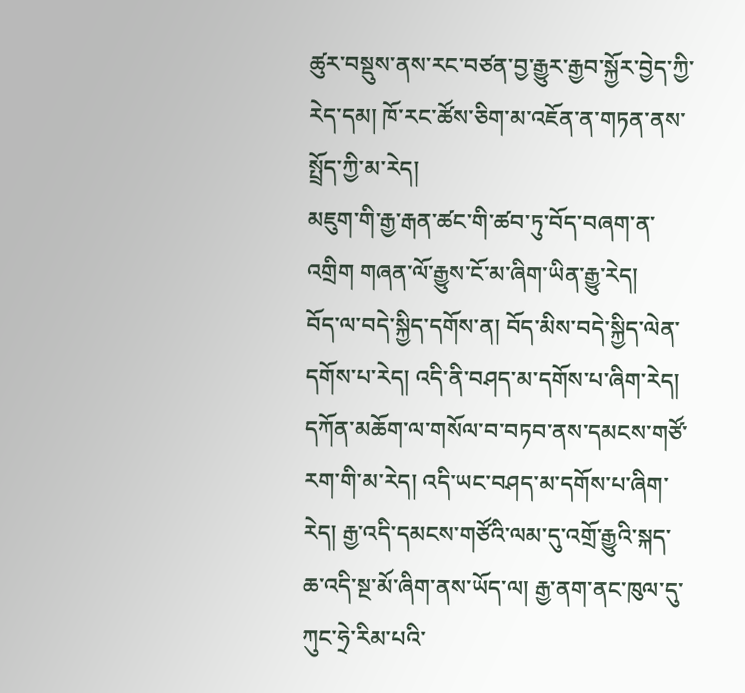ཚུར་བསྡུས་ནས་རང་བཙན་བྱ་རྒྱུར་རྒྱབ་སྐྱོར་བྱེད་ཀྱི་རེད་དམ། ཁོ་རང་ཚོས་ཅིག་མ་འཇོན་ན་གཏན་ནས་སྤྲོད་ཀྱི་མ་རེད།
མཇུག་གི་རྒྱ་རྒན་ཚང་གི་ཚབ་ཏུ་བོད་བཞག་ན་འགྲིག གཞན་ལོ་རྒྱུས་ངོ་མ་ཞིག་ཡིན་རྒྱུ་རེད།
བོད་ལ་བདེ་སྐྱིད་དགོས་ན། བོད་མིས་བདེ་སྐྱིད་ལེན་དགོས་པ་རེད། འདི་ནི་བཤད་མ་དགོས་པ་ཞིག་རེད། དཀོན་མཆོག་ལ་གསོལ་བ་བཏབ་ནས་དམངས་གཙོ་རག་གི་མ་རེད། འདི་ཡང་བཤད་མ་དགོས་པ་ཞིག་རེད། རྒྱ་འདི་དམངས་གཙོའི་ལམ་དུ་འགྲོ་རྒྱུའི་སྐད་ཆ་འདི་སྔ་མོ་ཞིག་ནས་ཡོད་ལ། རྒྱ་ནག་ནང་ཁུལ་དུ་ཀུང་ཧྲེ་རིམ་པའི་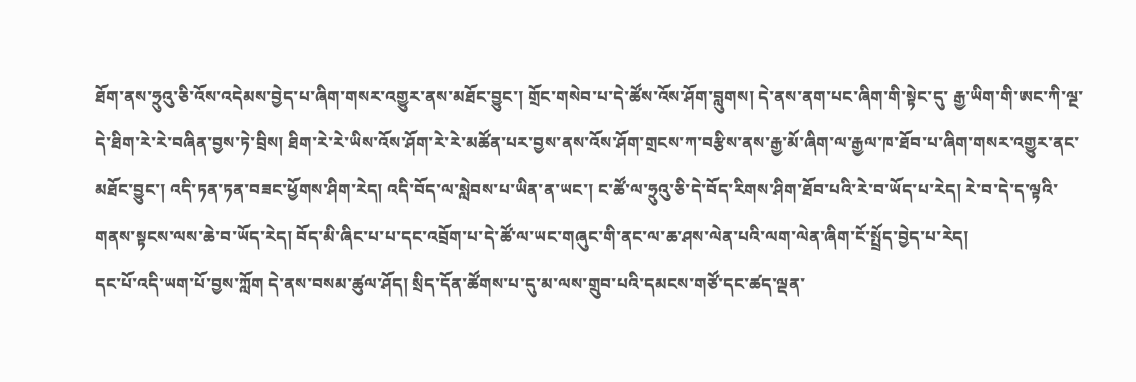ཐོག་ནས་ཧྲུའུ་ཅི་འོས་འདེམས་བྱེད་པ་ཞིག་གསར་འགྱུར་ནས་མཐོང་བྱུང་། གྲོང་གསེབ་པ་དེ་ཚོས་འོས་ཤོག་བླུགས། དེ་ནས་ནག་པང་ཞིག་གི་སྟེང་དུ་ རྒྱ་ཡིག་གི་ཨང་ཀི་ལྔ་དེ་ཐིག་རེ་རེ་བཞིན་བྱས་ཏེ་བྲིས། ཐིག་རེ་རེ་ཡིས་འོས་ཤོག་རེ་རེ་མཚོན་པར་བྱས་ནས་འོས་ཤོག་གྲངས་ཀ་བརྩིས་ནས་རྒྱ་མོ་ཞིག་ལ་རྒྱལ་ཁ་ཐོབ་པ་ཞིག་གསར་འགྱུར་ནང་མཐོང་བྱུང་། འདི་ཏན་ཏན་བཟང་ཕྱོགས་ཤིག་རེད། འདི་བོད་ལ་སླེབས་པ་ཡིན་ན་ཡང་། ང་ཚོ་ལ་ཧྲུའུ་ཅི་དེ་བོད་རིགས་ཤིག་ཐོབ་པའི་རེ་བ་ཡོད་པ་རེད། རེ་བ་དེ་ད་ལྟའི་གནས་སྟངས་ལས་ཆེ་བ་ཡོད་རེད། བོད་མི་ཞིང་པ་པ་དང་འབྲོག་པ་དེ་ཚོ་ལ་ཡང་གཞུང་གི་ནང་ལ་ཆ་ཤས་ལེན་པའི་ལག་ལེན་ཞིག་ངོ་སྤྲོད་བྱེད་པ་རེད།
དང་པོ་འདི་ཡག་པོ་བྱས་ཀློག དེ་ནས་བསམ་ཚུལ་ཤོད། སྲིད་དོན་ཚོགས་པ་དུ་མ་ལས་གྲུབ་པའི་དམངས་གཙོ་དང་ཚད་ལྡན་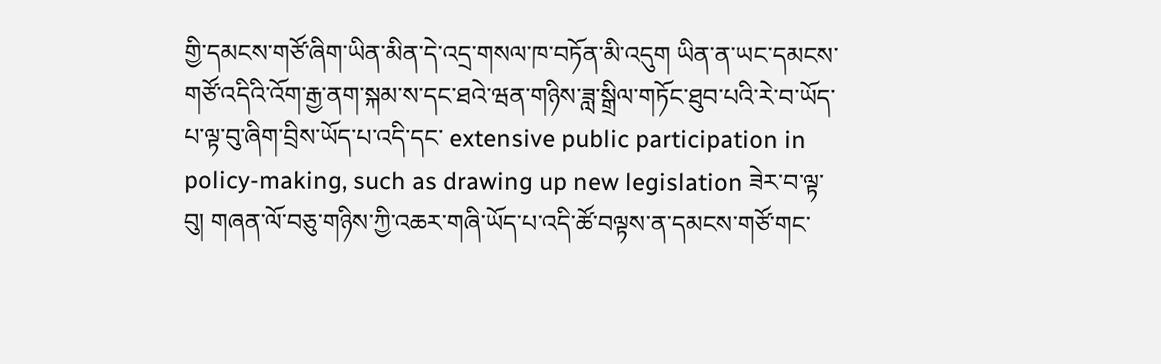གྱི་དམངས་གཙོ་ཞིག་ཡིན་མིན་དེ་འདྲ་གསལ་ཁ་བཏོན་མི་འདུག ཡིན་ན་ཡང་དམངས་གཙོ་འདིའི་འོག་རྒྱ་ནག་སྐམ་ས་དང་ཐའེ་ཝན་གཉིས་ཟླ་སྒྲིལ་གཏོང་ཐུབ་པའི་རེ་བ་ཡོད་པ་ལྟ་བུ་ཞིག་བྲིས་ཡོད་པ་འདི་དང་ extensive public participation in policy-making, such as drawing up new legislation ཟེར་བ་ལྟ་བུ། གཞན་ལོ་བཅུ་གཉིས་ཀྱི་འཆར་གཞི་ཡོད་པ་འདི་ཚོ་བལྟས་ན་དམངས་གཙོ་གང་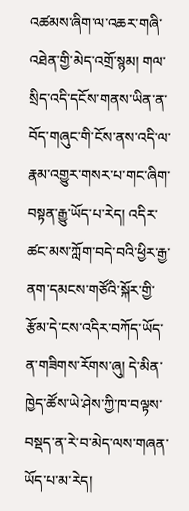འཚམས་ཞིག་ལ་འཆར་གཞི་འཐེན་གྱི་མེད་འགྲོ་སྙམ། གལ་སྲིད་འདི་དངོས་གནས་ཡིན་ན་བོད་གཞུང་གི་ངོས་ནས་འདི་ལ་རྣམ་འགྱུར་གསར་པ་གང་ཞིག་བསྟན་རྒྱུ་ཡོད་པ་རེད། འདིར་ཚང་མས་ཀློག་བདེ་བའི་ཕྱིར་རྒྱ་ནག་དམངས་གཙོའི་སྐོར་གྱི་རྩོམ་དེ་ངས་འདིར་བཀོད་ཡོད་ན་གཟིགས་རོགས་ཞུ། དེ་མིན་ཁྱེད་ཚོས་ཡེ་ཤེས་ཀྱི་ཁ་བལྟས་བསྡད་ན་རེ་བ་མེད་ལས་གཞན་ཡོད་པ་མ་རེད།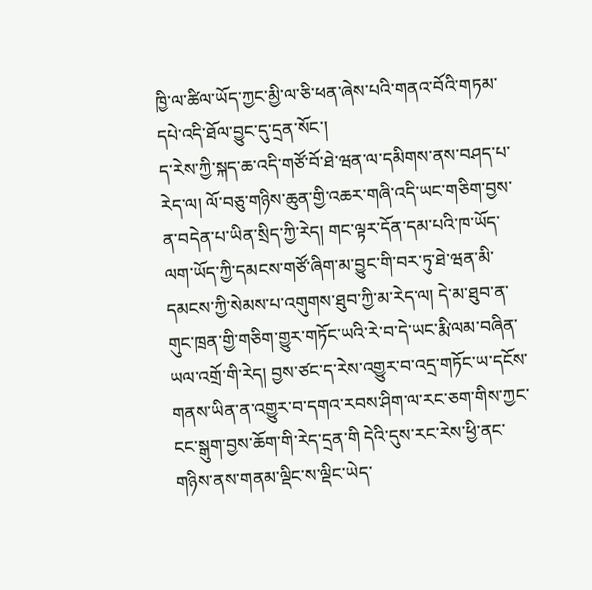ཁྱི་ལ་ཚིལ་ཡོད་ཀྱང་མྱི་ལ་ཅི་ཕན་ཞེས་པའི་གནའ་བོའི་གཏམ་དཔེ་འདི་ཐོལ་བྱུང་དུ་དྲན་སོང་།
ད་རེས་ཀྱི་སྐད་ཆ་འདི་གཙོ་བོ་ཐེ་ཝན་ལ་དམིགས་ནས་བཤད་པ་རེད་ལ། ལོ་བཅུ་གཉིས་ཆུན་གྱི་འཆར་གཞི་འདི་ཡང་གཅིག་བྱས་ན་བདེན་པ་ཡིན་སྲིད་ཀྱི་རེད། གང་ལྟར་དོན་དམ་པའི་ཁ་ཡོད་ལག་ཡོད་ཀྱི་དམངས་གཙོ་ཞིག་མ་བྱུང་གི་བར་ཏུ་ཐེ་ཝན་མི་དམངས་ཀྱི་སེམས་པ་འགུགས་ཐུབ་ཀྱི་མ་རེད་ལ། དེ་མ་ཐུབ་ན་གུང་ཁྲན་གྱི་གཅིག་གྱུར་གཏོང་ཡའི་རེ་བ་དེ་ཡང་རྨི་ལམ་བཞིན་ཡལ་འགྲོ་གི་རེད། བྱས་ཙང་ད་རེས་འགྱུར་བ་འདྲ་གཏོང་ཡ་དངོས་གནས་ཡིན་ན་འགྱུར་བ་དགའ་རབས་ཤིག་ལ་རང་ཅག་གིས་ཀྱང་ངང་སྒུག་བྱས་ཆོག་གི་རེད་དྲན་གི དེའི་དུས་རང་རེས་ཕྱི་ནང་གཉིས་ནས་གནམ་ལྡིང་ས་ལྡིང་ཡེད་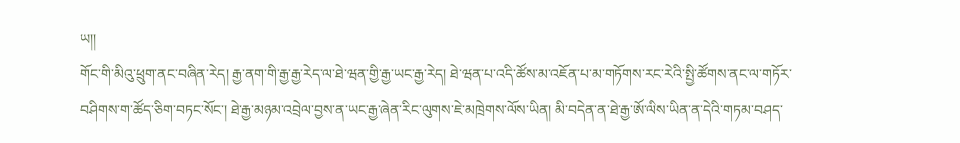ཡ།།
གོང་གི་མིའུ་ཕྲུག་ནང་བཞིན་རེད། རྒྱ་ནག་གི་རྒྱ་རྒྱ་རེད་ལ་ཐེ་ཝན་གྱི་རྒྱ་ཡང་རྒྱ་རེད། ཐེ་ཝན་པ་འདི་ཚོས་མ་འཇོན་པ་མ་གཏོགས་རང་རེའི་སྤྱི་ཚོགས་ནང་ལ་གཏོར་བཤིགས་ག་ཚོད་ཅིག་བཏང་སོང་། ཐེ་རྒྱ་མཉམ་འབྲེལ་བྱས་ན་ཡང་རྒྱ་ཞེན་རིང་ལུགས་ཇེ་མཁྲེགས་ལོས་ཡིན། མི་བདེན་ན་ཐེ་རྒྱ་ཨོ་ལིས་ཡིན་ན་དེའི་གཏམ་བཤད་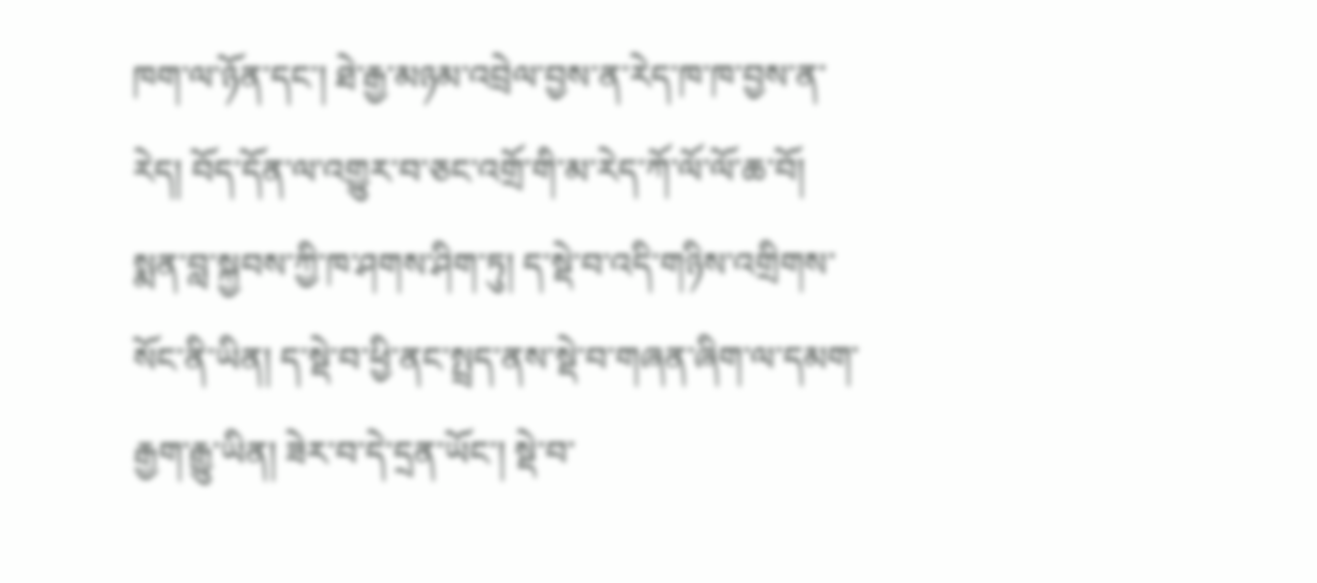ཁག་ལ་ཉོན་དང་། ཐེ་རྒྱ་མཉམ་འབྲེལ་བྱས་ན་རེད་ཁ་ཁ་བྱས་ན་རེད། བོད་དོན་ལ་འགྱུར་བ་ཅང་འགྲོ་གི་མ་རེད་ཀོ་ལོ་ལོ་ཆ་བོ།
སྨན་བླ་སྐྱབས་ཀྱི་ཁ་ཤགས་ཤིག་ཏུ། ད་སྡེ་བ་འདི་གཉིས་འགྲིགས་སོང་ནི་ཡིན། ད་སྡེ་བ་ཕྱི་ནང་སྤྲད་ནས་སྡེ་བ་གཞན་ཞིག་ལ་དམག་རྒྱག་རྒྱུ་ཡིན། ཟེར་བ་དེ་དྲན་ཡོང་། སྡེ་བ་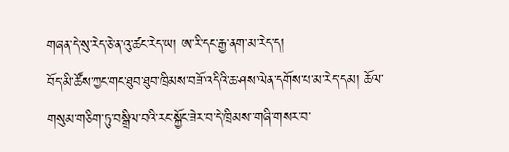གཞན་དེ་སུ་རེད་ཅེ་ན་འུ་ཚང་རེད་ཡ། ཨ་རི་དང་རྒྱ་ནག་མ་རེད་ད།
བོད་མི་ཚོས་ཀྱང་གང་ཐུབ་ཐུབ་ཁྲིམས་བཟོ་འདིའི་ཆ་ཤས་ལེན་དགོས་པ་མ་རེད་དམ། ཆོལ་གསུམ་གཅིག་ཏུ་བསྒྲིལ་བའི་རང་སྐྱོང་ཟེར་བ་དེ་ཁྲིམས་་གཞི་གསར་བ་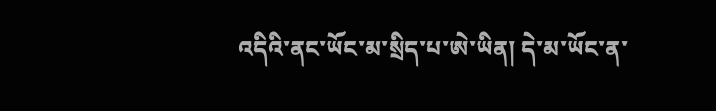འདིའི་ནང་ཡོང་མ་སྲིད་པ་ཨེ་ཡིན། དེ་མ་ཡོང་ན་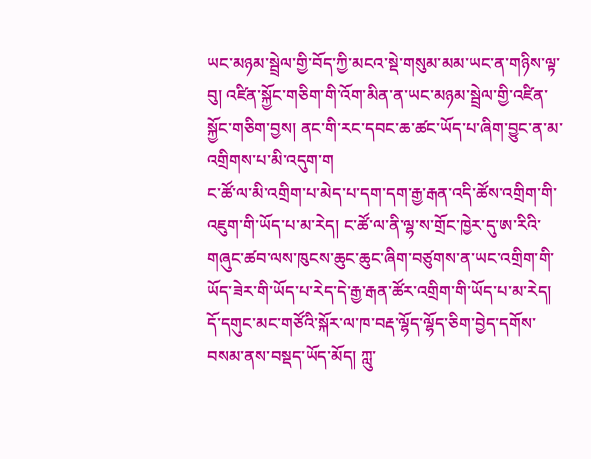ཡང་མཉམ་སྦྲེལ་གྱི་བོད་ཀྱི་མངའ་སྡེ་གསུམ་མམ་ཡང་ན་གཉིས་ལྟ་བུ། འཛིན་སྐྱོང་གཅིག་གི་འོག་མིན་ན་ཡང་མཉམ་སྦྲེལ་གྱི་འཛིན་སྐྱོང་གཅིག་བྱས། ནང་གི་རང་དབང་ཆ་ཚང་ཡོད་པ་ཞིག་བྱུང་ན་མ་འགྲིགས་པ་མི་འདུག་ག
ང་ཚོ་ལ་མི་འགྲིག་པ་མེད་པ་དག་དག་རྒྱ་རྒན་འདི་ཚོས་འགྲིག་གི་འཇུག་གི་ཡོད་པ་མ་རེད། ང་ཚོ་ལ་ནི་ལྷ་ས་གྲོང་ཁྱེར་དུ་ཨ་རིའི་གཞུང་ཚབ་ལས་ཁུངས་ཆུང་ཆུང་ཞིག་བཙུགས་ན་ཡང་འགྲིག་གི་ཡོད་ཟེར་གི་ཡོད་པ་རེད་དེ་རྒྱ་རྒན་ཚོར་འགྲིག་གི་ཡོད་པ་མ་རེད།
དོ་དགུང་མང་གཙོའི་སྐོར་ལ་ཁ་བརྡ་ལྷོད་ལྷོད་ཅིག་བྱེད་དགོས་བསམ་ནས་བསྡད་ཡོད་མོད། ཀླུ་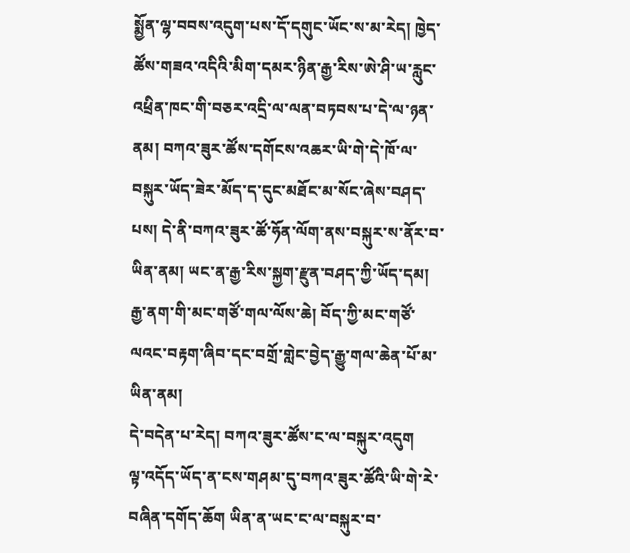སྨྱོན་ལྷ་བབས་འདུག་པས་དོ་དགུང་ཡོང་ས་མ་རེད། ཁྱེད་ཚོས་གཟའ་འདིའི་མིག་དམར་ཉིན་རྒྱ་རིས་ཨེ་ཤི་ཡ་རླུང་འཕྲིན་ཁང་གི་བཅར་འདྲི་ལ་ལན་བཏབས་པ་དེ་ལ་ཉན་ནམ། བཀའ་ཟུར་ཚོས་དགོངས་འཆར་ཡི་གེ་དེ་ཁོ་ལ་བསྐུར་ཡོད་ཟེར་མོད་ད་དུང་མཐོང་མ་སོང་ཞེས་བཤད་པས། དེ་ནི་བཀའ་ཟུར་ཚོ་ཧོན་ལོག་ནས་བསྐུར་ས་ནོར་བ་ཡིན་ནམ། ཡང་ན་རྒྱ་རིས་སྐྱག་རྫུན་བཤད་ཀྱི་ཡོད་དམ། རྒྱ་ནག་གི་མང་གཙོ་གལ་ལོས་ཆེ། བོད་ཀྱི་མང་གཙོ་ལའང་བརྟག་ཞིབ་དང་བགྲོ་གླེང་བྱེད་རྒྱུ་གལ་ཆེན་པོ་མ་ཡིན་ནམ།
དེ་བདེན་པ་རེད། བཀའ་ཟུར་ཚོས་ང་ལ་བསྐུར་འདུག
ལྟ་འདོད་ཡོད་ན་ངས་གཤམ་དུ་བཀའ་ཟུར་ཚོའི་ཡི་གེ་རེ་བཞིན་དགོད་ཆོག ཡིན་ན་ཡང་ང་ལ་བསྐུར་བ་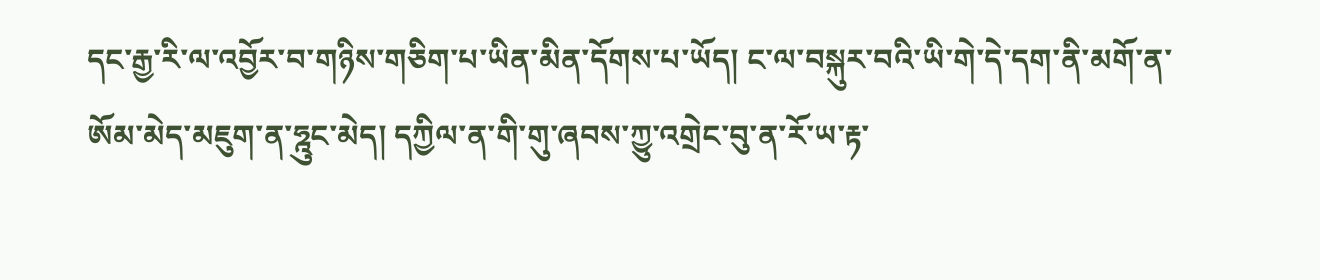དང་རྒྱ་རི་ལ་འབྱོར་བ་གཉིས་གཅིག་པ་ཡིན་མིན་དོགས་པ་ཡོད། ང་ལ་བསྐུར་བའི་ཡི་གེ་དེ་དག་ནི་མགོ་ན་ཨོམ་མེད་མཇུག་ན་ཧྰུང་མེད། དཀྱིལ་ན་གི་གུ་ཞབས་ཀྱུ་འགྲེང་བུ་ན་རོ་ཡ་རྟ་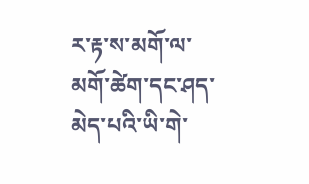ར་རྟ་ས་མགོ་ལ་མགོ་ཚེག་དང་ཤད་མེད་པའི་ཡི་གེ་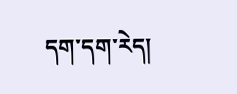དག་དག་རེད།